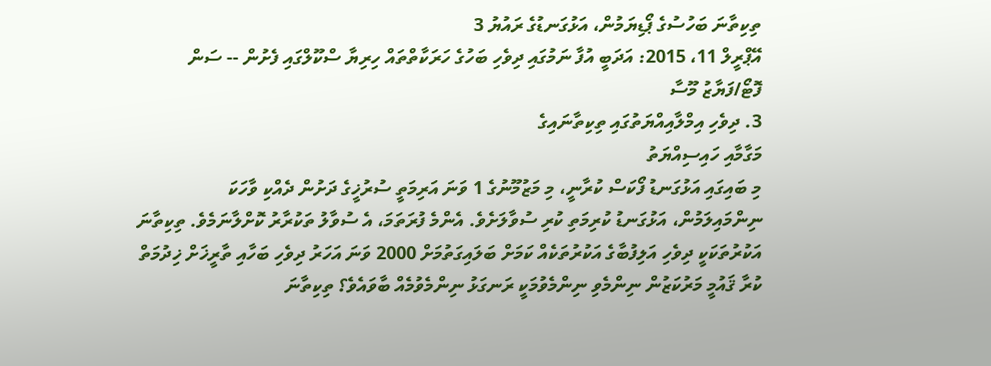ތިކިތާނަ ބަހުސުގެ ޕޯޑިޔަމުން، އަޅުގަނޑުގެ ރައުޔު 3
އޭޕްރީލް 11، 2015: އަދަބީ އުފާ ނަމުގައި ދިވެހި ބަހުގެ ހަރަކާތްތައް ހިރިޔާ ސްކޫލްގައި ފެށުން -- ސަން ފޮޓޯ/ފަޔާޒު މޫސާ
3. ދިވެހި އިމްލާއިއްޔަތުގައި ތިކިތާނައިގެ
މަގާމާއި ހައިސިއްޔަތު
މި ބައިގައި އަޅުގަނޑު ފޯކަސް ކުރާނީ، މި މަޒުމޫނުގެ 1 ވަނަ އަރިމަތީ ސުރުޚީގެ ދަށުން ދެއްކި ވާހަކަ ނިންމައިލަމުން، އަޅުގަނޑު ކުރިމަތި ކުރި ސުވާލަށެވެ. އެންމެ ފުރަތަމަ، އެ ސުވާލު ތަކުރާރު ކޮށްލާނަމެވެ. ތިކިތާނަ އަކުރުތަކަކީ ދިވެހި އަލިފުބާގެ އަކުރުތަކެއް ކަމަށް ބަލައިގަތުމަށް 2000 ވަނަ އަހަރު ދިވެހި ބަހާއި ތާރީޚަށް ޚިދުމަތް ކުރާ ޤައުމީ މަރުކަޒުން ނިންމެވި ނިންމެވުމަކީ ރަނގަޅު ނިންމެވުމެއް ބާވައެވެ؟ ތިކިތާނަ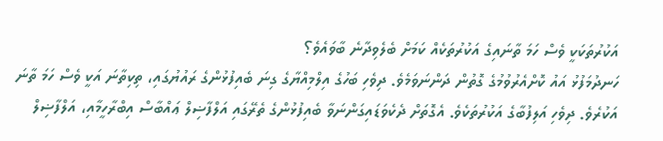އަކުރުތަކަކީ ވެސް ހަމަ ތާނައިގެ އަކުރުތަކެއް ކަމަށް ބެލެވިދާނެ ބާވައެވެ؟
ހަނދުމަފުޅު އައު ކޮށްއެރުވުމުގެ ގޮތުން ދަންނަވަމެވެ. ދިވެހި ބަހުގެ އިލްމިއްޔާގެ ގިނަ ބެއިފުޅުންގެ ރައުޔުގައި، ތިކިތާނަ އަކީ ވެސް ހަމަ ތާނަ އަކުރެވެ. ދިވެހި އަލިފުބާގެ އަކުރުތަކެވެ. އެގޮތަށް ދެކެވަޑައިގަންނަވާ ބެއިފުޅުންގެ ތެރޭގައި އަލްފާޟިލް ޢައްބާސް އިބްރާހީމާއި، އަލްފާޟިލް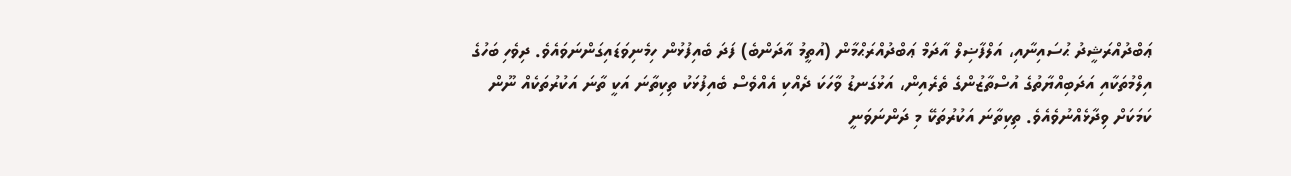ޢަބްދުއްރަޝީދު ޙުސައިނާއި، އަލްފާޟިލް އާދަމް ޢަބްދުއްރަޙްމާން (އުތީމު އާދަންބެ) ފަދަ ބެއިފުޅުން ހިމެނިވަޑައިގަންނަވައެވެ. ދިވެހި ބަހުގެ އިލްމުތަކާއި އަދަބިއްޔާތުގެ އުސްތާޒުންގެ ތެރެއިން، އަޅުގަނޑު ވާހަކަ ދެއްކި އެއްވެސް ބެއިފުޅަކު ތިކިތާނަ އަކީ ތާނަ އަކުރުތަކެއް ނޫން ކަމަކަށް ވިދާޅެއްނުވެއެވެ. ތިކިތާނަ އަކުރުތަކޭ މި ދަންނަވަނީ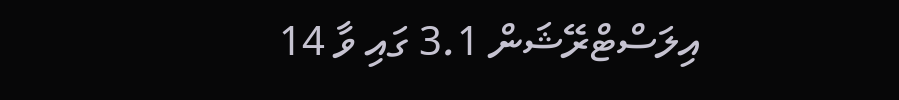އިލަސްޓްރޭޝަން 3.1 ގައި ވާ 14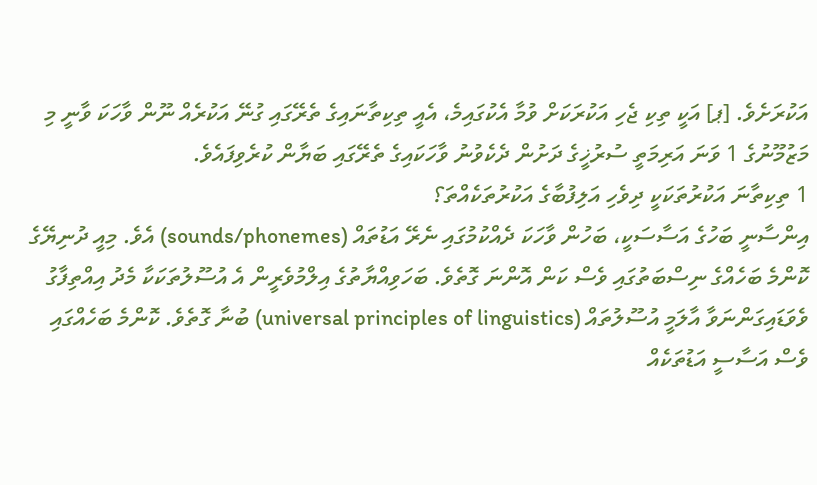އަކުރަށެވެ. [ޕ] އަކީ ތިކި ޖެހި އަކުރަކަށް ވުމާ އެކުގައިމެ، އެއީ ތިކިތާނައިގެ ތެރޭގައި ގުނޭ އަކުރެއް ނޫން ވާހަކަ ވާނީ މި މަޒުމޫނުގެ 1 ވަނަ އަރިމަތީ ސުރުޚީގެ ދަށުން ދެކެވުނު ވާހަކައިގެ ތެރޭގައި ބަޔާން ކުރެވިފައެވެ.
1 ތިކިތާނަ އަކުރުތަކަކީ ދިވެހި އަލިފުބާގެ އަކުރުތަކެއްތަ؟
އިންސާނީ ބަހުގެ އަސާސަކީ، ބަހުން ވާހަކަ ދެއްކުމުގައި ނެރޭ އަޑުތައް (sounds/phonemes) އެވެ. މިއީ ދުނިޔޭގެ ކޮންމެ ބަހެއްގެ ނިސްބަތުގައި ވެސް ކަން އޮންނަ ގޮތެވެ. ބަހަވިއްޔާތުގެ އިލްމުވެރީން އެ އުސޫލުތަކަކާ މެދު އިއްތިފާގު ވެވަޑައިގަންނަވާ އާލަމީ އުސޫލުތައް (universal principles of linguistics) ބުނާ ގޮތެވެ. ކޮންމެ ބަހެއްގައި ވެސް އަސާސީ އަޑުތަކެއް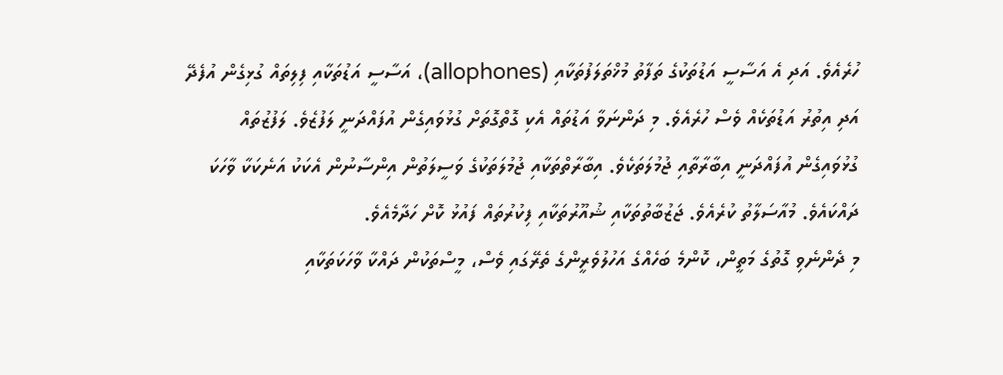ހުރެއެވެ. އަދި އެ އަސާސީ އަޑުތަކުގެ ތަފާތު މުޚްތަލަފުތަކާއި (allophones)، އަސާސީ އަޑުތަކާއި ފިލިތައް ގުޅިގެން އުފެދޭ އަދި އިތުރު އަޑުތަކެއް ވެސް ހުރެއެވެ. މި ދަންނަވާ އަޑުތައް އެކި ގޮތްގޮތަށް ގުޅުވައިގެން އުފައްދަނީ ލަފުޒެވެ. ލަފުޒުތައް ގުޅުވައިގެން އުފައްދަނީ އިބާރާތާއި ޖުމުލަތަކެވެ. އިބާރާތްތަކާއި ޖުމުލަތަކުގެ ވަސީލަތުން އިންސާނުން އެކަކު އަނެކަކާ ވާހަކަ ދައްކައެވެ. މުއާސަލާތު ކުރެއެވެ. ޖަޒުބާތުތަކާއި ޝުއޫރުތަކާއި ފިކުރުތައް ފައުޅު ކޮށް ހަދާމެއެވެ.
މި ދެންނެވި ގޮތުގެ މަތީން، ކޮންމެ ބަހެއްގެ އަހުލުވެރީންގެ ތެރޭގައި ވެސް، މީސްތަކުން ދައްކާ ވާހަކަތަކާއި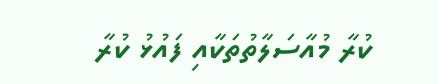ކުރާ މުއާސަލާތުތަކާއި ފައުޅު ކުރާ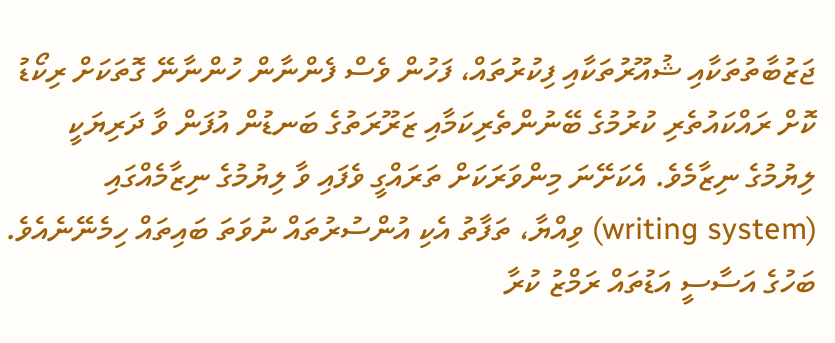ޖަޒުބާތުތަކާއި ޝުއޫރުތަކާއި ފިކުރުތައް، ފަހުން ވެސް ފެންނާން ހުންނާނޭ ގޮތަކަށް ރިކޯޑު ކޮށް ރައްކައުތެރި ކުރުމުގެ ބޭނުންތެރިކަމާއި ޒަރޫރަތުގެ ބަނޑުން އުފަން ވާ ދަރިޔަކީ ލިޔުމުގެ ނިޒާމެވެ. އެކަށޭނަ މިންވަރަކަށް ތަރައްގީ ވެފައި ވާ ލިޔުމުގެ ނިޒާމެއްގައި (writing system) ވިއްޔާ، ތަފާތު އެކި އުންސުރުތައް ނުވަތަ ބައިތައް ހިމެނޭނެއެވެ. ބަހުގެ އަސާސީ އަޑުތައް ރަމްޒު ކުރާ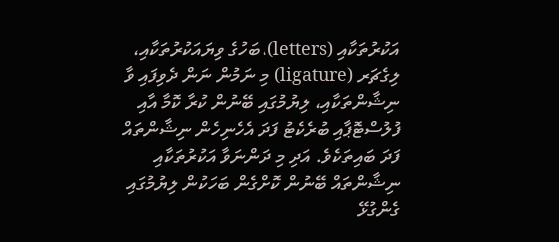އަކުރުތަކާއި (letters)، ބަހުގެ ވިޔައަކުރުތަކާއި، ލިގެޗަރ (ligature) މި ނަމުން ނަން ދެވިފައި ވާ ނިޝާންތަކާއި، ލިޔުމުގައި ބޭނުން ކުރާ ކޮމާ އާއި ފުލުސްޓޮޕާއި ބުރެކެޓު ފަދަ އެހެނިހެން ނިޝާންތައް ފަދަ ބައިތަކެވެ. އަދި މި ދަންނަވާ އަކުރުތަކާއި ނިޝާންތައް ބޭނުން ކޮށްގެން ބަހަކުން ލިޔުމުގައި ގެންގުޅޭ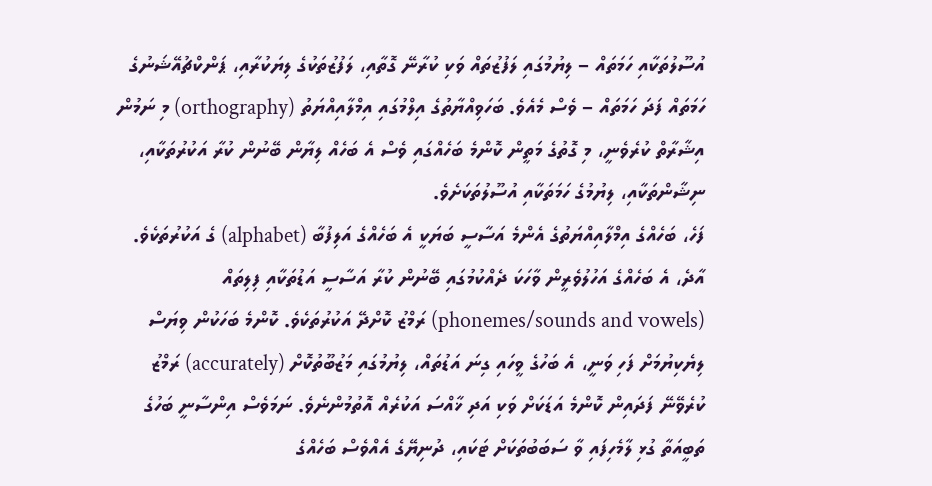އުސޫލުތަކާއި ހަމަތައް – ލިޔުމުގައި ލަފުޒުތައް ވަކި ކުރާނޭ ގޮތާއި، ލަފުޒުތަކުގެ ލިޔަކުރާއި، ޕަންކްޗުއޭޝަނުގެ ހަމަތައް ފަދަ ހަމަތައް – ވެސް މެއެވެ. ބަހަވިއްޔާތުގެ އިލްމުގައި އިމްލާއިއްޔަތު (orthography) މި ނަމުން އިޝާރާތް ކުރެވެނީ، މި ގޮތުގެ މަތީން ކޮންމެ ބަހެއްގައި ވެސް އެ ބަހެއް ލިޔާން ބޭނުން ކުރާ އަކުރުތަކާއި، ނިޝާންތަކާއި، ލިޔުމުގެ ހަމަތަކާއި އުސޫލުތަކަށެވެ.
ފަހެ، ބަހެއްގެ އިމްލާއިއްޔަތުގެ އެންމެ އަސާސީ ބަޔަކީ އެ ބަހެއްގެ އަލިފުބާ (alphabet) ގެ އަކުރުތަކެވެ. އާދެ، އެ ބަހެއްގެ އަހުލުވެރީން ވާހަކަ ދެއްކުމުގައި ބޭނުން ކުރާ އަސާސީ އަޑުތަކާއި ފިލިތައް (phonemes/sounds and vowels) ރަމްޒު ކޮށްދޭ އަކުރުތަކެވެ. ކޮންމެ ބަހަކުން ވިޔަސް ލިޔެކިޔުމަށް ފަހި ވަނީ، އެ ބަހުގެ ވީހައި ގިނަ އަޑުތައް، ލިޔުމުގައި މަޒުބޫތުކޮށް (accurately) ރަމްޒު ކުރެވޭނޭ ފަދައިން ކޮންމެ އަޑަކަށް ވަކި އަދި ޚާއްސަ އަކުރެއް އޮތުމުންނެވެ. ނަމަވެސް އިންސާނީ ބަހުގެ ތަބީއަތާ ގުޅި ލާމެހިފައި ވާ ސަބަބުތަކަށް ޓަކައި، ދުނިޔޭގެ އެއްވެސް ބަހެއްގެ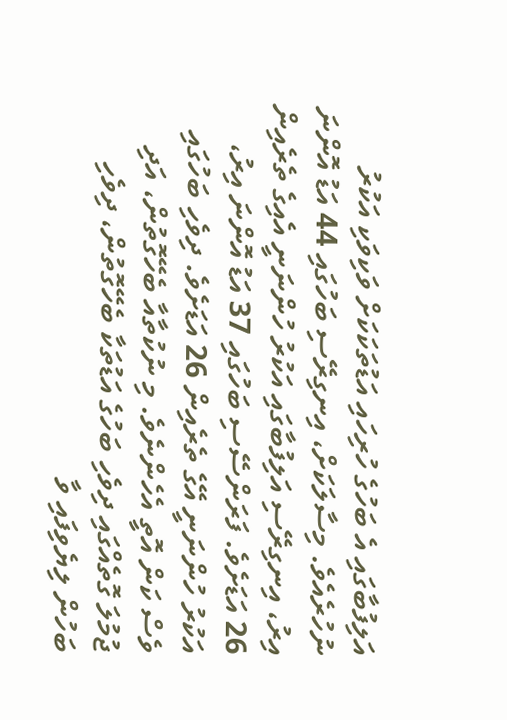އަލިފުބާގައި އެ ބަހުގެ ހުރިހައި އަޑުތަކަކަށް ވަކިވަކި އަކުރު ނުހުރެއެވެ. މިސާލަކަށް، އިނގިރޭސި ބަހުގައި 44 އަޑު އޮންނަ އިރު، އިނގިރޭސި އަލިފުބާގައި އަކުރު ހުންނަނީ އެއިގެ ތެރެއިން 26 އަޑަށެވެ. ފަރަންސޭސި ބަހުގައި 37 އަޑު އޮންނަ އިރު، އަކުރު ހުންނަނީ އޭގެ ތެރެއިން 26 އަޑަށެވެ. ދިވެހި ބަހުގައި ވެސް ކަން އޮތީ އެހެންނެވެ. މި ނުކުތާއާ ބެހޭގޮތުން، އަދި ޖުމުލަ ގޮތެއްގައި ދިވެހި ބަހުގެ އަޑުތަކާ ބެހޭގޮތުން، ދިވެހި ބަހުން ލިޔެވިފައި ވާ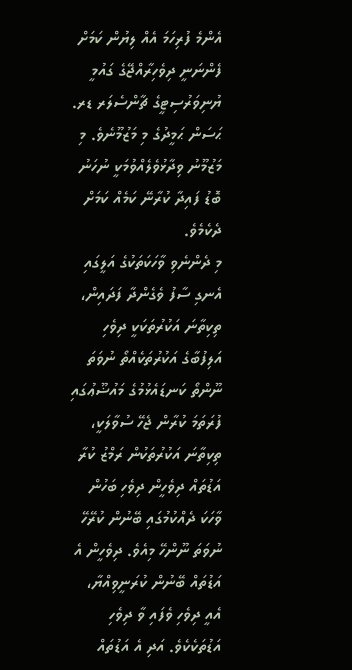އެންމެ ފުރިހަމަ އެއް ލިޔުން ކަމަށް ފެންނަނީ ދިވެހިރާއްޖޭގެ ގައުމީ ޔުނިވަރުސިޓީގެ ޗާންސެލަރ ޑރ. ޙަސަން ޙަމީދުގެ މި މަޒުމޫނެވެ. މި މަޒުމޫނު ވިދާޅުވެލެއްވުމަކީ ނުހަނު ބޮޑު ފައިދާ ކުރާނޭ ކަމެއް ކަމަށް ދެކެމެވެ.
މި ދެންނެވި ވާހަކަތަކުގެ އަލީގައި އެނގި ސާފު ވެގެންދާ ފަދައިން، ތިކިތާނަ އަކުރުތަކަކީ ދިވެހި އަލިފުބާގެ އަކުރުތަކެއްތޯ ނުވަތަ ނޫންތޯ ކަނޑައެޅުމުގެ މައުޟޫޢުގައި ފުރަތަމަ ކުރާން ޖެހޭ ސުވާލަކީ، ތިކިތާނަ އަކުރުތަކުން ރަމްޒު ކުރާ އަޑުތައް ދިވެހީން ދިވެހި ބަހުން ވާހަކަ ދެއްކުމުގައި ބޭނުން ކުރޭހޭ ނުވަތަ ނޫންހޭ މިއެވެ. ދިވެހީން އެ އަޑުތައް ބޭނުން ކުރަނީވިއްޔާ، އެއީ ދިވެހި ވެފައި ވާ ދިވެހި އަޑުތަކެކެވެ. އަދި އެ އަޑުތައް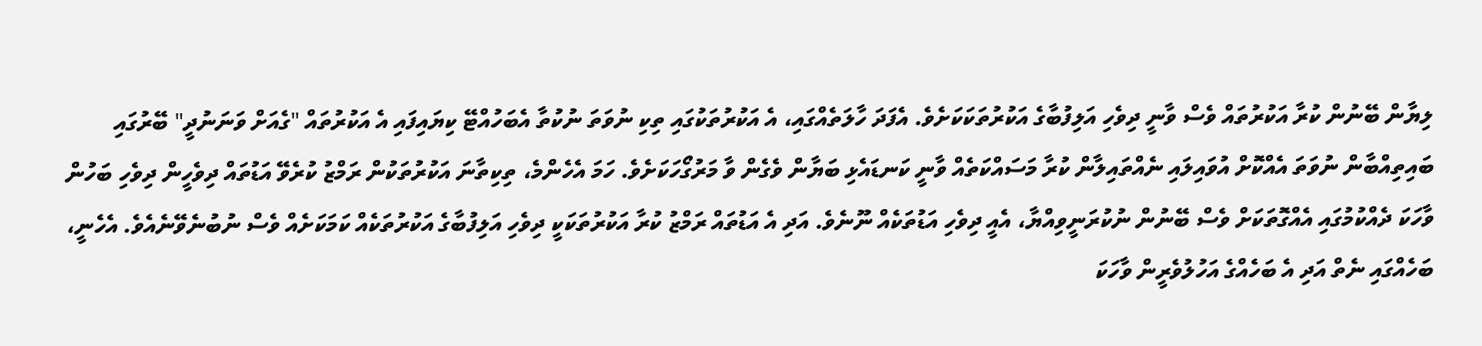ލިޔާން ބޭނުން ކުރާ އަކުރުތައް ވެސް ވާނީ ދިވެހި އަލިފުބާގެ އަކުރުތަކަކަށެވެ. އެފަދަ ހާލަތެއްގައި، އެ އަކުރުތަކުގައި ތިކި ނުވަތަ ނުކުތާ އެބަހުއްޓޭ ކިޔައިފައި އެ އަކުރުތައް "ގެއަށް ވަނަނުދީ" ބޭރުގައި ބައިތިއްބާން ނުވަތަ އެއްކޮށް އުވައިލައި ނެއްތައިލާން ކުރާ މަސައްކަތެއް ވާނީ ކަނޑައެޅި ބަޔާން ވެގެން ވާ މަރުގޯހަކަށެވެ. ހަމަ އެހެންމެ، ތިކިތާނަ އަކުރުތަކުން ރަމްޒު ކުރެވޭ އަޑުތައް ދިވެހީން ދިވެހި ބަހުން ވާހަކަ ދެއްކުމުގައި އެއްގޮތަކަށް ވެސް ބޭނުން ނުކުރަނީވިއްޔާ، އެއީ ދިވެހި އަޑުތަކެއް ނޫނެވެ. އަދި އެ އަޑުތައް ރަމްޒު ކުރާ އަކުރުތަކަކީ ދިވެހި އަލިފުބާގެ އަކުރުތަކެއް ކަމަކަށެއް ވެސް ނުބުނެވޭނެއެވެ. އެހެނީ، ބަހެއްގައި ނެތް އަދި އެ ބަހެއްގެ އަހުލުވެރީން ވާހަކަ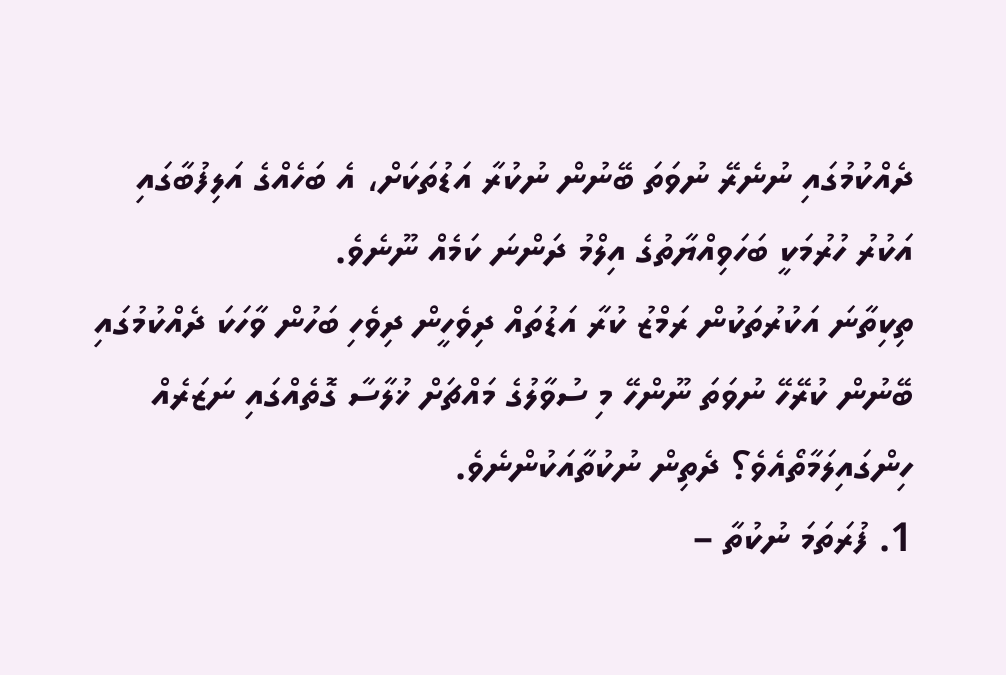ދެއްކުމުގައި ނުނެރޭ ނުވަތަ ބޭނުން ނުކުރާ އަޑުތަކަށް، އެ ބަހެއްގެ އަލިފުބާގައި އަކުރު ހުރުމަކީ ބަހަވިއްޔާތުގެ އިލްމު ދަންނަ ކަމެއް ނޫނެވެ.
ތިކިތާނަ އަކުރުތަކުން ރަމްޒު ކުރާ އަޑުތައް ދިވެހީން ދިވެހި ބަހުން ވާހަކަ ދެއްކުމުގައި ބޭނުން ކުރޭހޭ ނުވަތަ ނޫންހޭ މި ސުވާލުގެ މައްޗަށް ޚުލާސާ ގޮތެއްގައި ނަޒަރެއް ހިންގައިލަމާތޯއެވެ؟ ދެތިން ނުކުތާއަކުންނެވެ.
1. ފުރަތަމަ ނުކުތާ –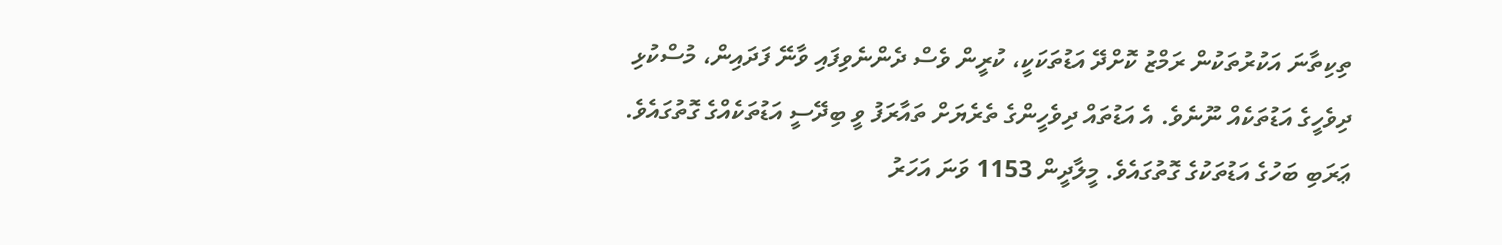ތިކިތާނަ އަކުރުތަކުން ރަމްޒު ކޮށްދޭ އަޑުތަކަކީ، ކުރީން ވެސް ދެންނެވިފައި ވާނޭ ފަދައިން، މުސްކުޅި ދިވެހީގެ އަޑުތަކެއް ނޫނެވެ. އެ އަޑުތައް ދިވެހީންގެ ތެރެޔަށް ތައާރަފު ވީ ބިދޭސީ އަޑުތަކެއްގެ ގޮތުގައެވެ. ޢަރަބި ބަހުގެ އަޑުތަކުގެ ގޮތުގައެވެ. މީލާދީން 1153 ވަނަ އަހަރު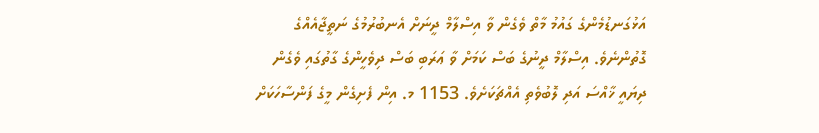އަޅުގަނޑުމެންގެ ގައުމު މާތް ވެގެން ވާ އިސްލާމް ދީނަށް އެނބުރުމުގެ ނަތީޖާއެއްގެ ގޮތުންނެވެ. އިސްލާމް ދީނުގެ ބަސް ކަމަށް ވާ ޢަރަބި ބަސް ދިވެހީންގެ ގާތުގައި ވެގެން ދިޔައީ ޚާއްސަ އަދި ލޮބުވެތި އެއްޗަކަށެވެ. 1153 މ. އިން ފެށިގެން މީގެ ފަންސާހަކަށް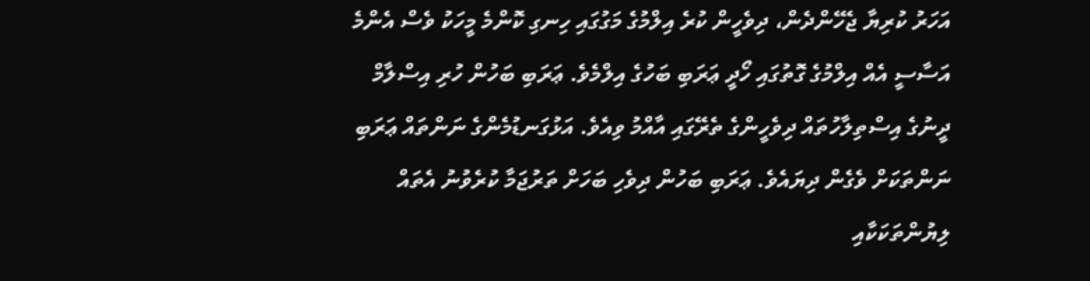އަހަރު ކުރިޔާ ޖެހޭންދެން، ދިވެހީން ކުރެ އިލްމުގެ މަގުގައި ހިނގި ކޮންމެ މީހަކު ވެސް އެންމެ އަސާސީ އެއް އިލްމުގެ ގޮތުގައި ހޯދީ ޢަރަބި ބަހުގެ އިލްމެވެ. ޢަރަބި ބަހުން ހުރި އިސްލާމް ދީނުގެ އިސްތިލާހުތައް ދިވެހީންގެ ތެރޭގައި އާއްމު ވިއެވެ. އަޅުގަނޑުމެންގެ ނަންތައް ޢަރަބި ނަންތަކަށް ވެގެން ދިޔައެވެ. ޢަރަބި ބަހުން ދިވެހި ބަހަށް ތަރުޖަމާ ކުރެވުނު އެތައް ލިޔުންތަކަކާއި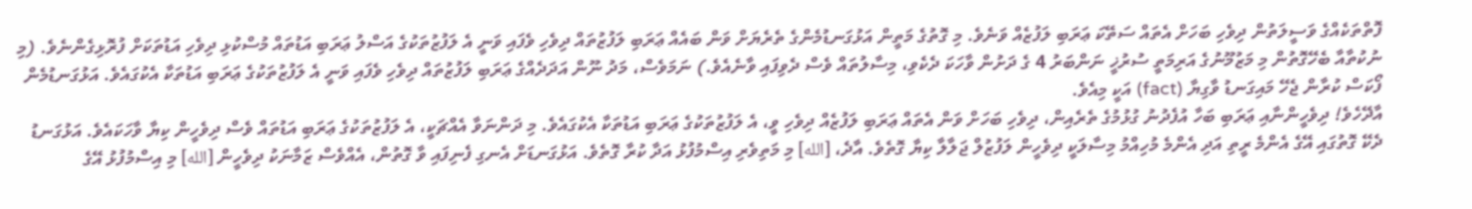ފޮތްތަކެއްގެ ވަސީލަތުން ދިވެހި ބަހަށް އެތައް ސަތޭކަ ޢަރަބި ލަފުޒެއް ވަނެވެ. މި ގޮތުގެ މަތީން އަޅުގަނޑުމެންގެ ތެރެޔަށް ވަން ބައެއް ޢަރަބި ލަފުޒުތައް ދިވެހި ވެފައި ވަނީ އެ ލަފުޒުތަކުގެ އަސްލު ޢަރަބި އަޑުތައް މުސްކުޅި ދިވެހި އަޑުތަކަށް ފުރޮޅިގެންނެވެ. (މި ނުކުތާއާ ބެހޭގޮތުން މި މަޒުމޫނުގެ އަރިމަތީ ސުރުޚީ ނަންބަރު 4 ގެ ދަށުން ވާހަކަ ދެކެވި، މިސާލުތައް ވެސް ދެވިފައި ވާނެއެވެ.) ނަމަވެސް، މަދު ނޫން އަދަދެއްގެ ޢަރަބި ލަފުޒުތައް ދިވެހި ވެފައި ވަނީ އެ ލަފުޒުތަކުގެ ޢަރަބި އަޑުތަކާ އެކުގައެވެ. އަޅުގަނޑުމެން ފޯކަސް ކުރާން ޖެހޭ މައިގަނޑު ވާގިޔާ (fact) އަކީ މިއެވެ.
އާދޭހެވެ! ދިވެހީންނާއި ޢަރަބި ބަހާ އުފެދުނު ގުޅުމުގެ ތެރެއިން، ދިވެހި ބަހަށް ވަން އެތައް ޢަރަބި ލަފުޒެއް ދިވެހި ވީ، އެ ލަފުޒުތަކުގެ ޢަރަބި އަޑުތަކާ އެކުގައެވެ. މި ދަންނަވާ އެއްޗަކީ، އެ ލަފުޒުތަކުގެ ޢަރަބި އަޑުތައް ވެސް ދިވެހީން ކިޔާ ވާހަކައެވެ. އަޅުގަނޑު ދެކޭ ގޮތުގައި އޭގެ އެންމެ ރީތި އަދި އެންމެ މުހިއްމު މިސާލަކީ ދިވެހީން ލަފުޒުލް ޖަލާލާ ކިޔާ ގޮތެވެ. އާދެ، [الله] މި މަތިވެރި އިސްމުފުޅު އަދާ ކުރާ ގޮތެވެ. އަޅުގަނޑަށް އެނގި ފެނިފައި ވާ ގޮތުން، އެއްވެސް ޒަމާނަކު ދިވެހީން [الله] މި އިސްމުފުޅު އޭގެ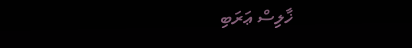ޚާލިސް ޢަރަބި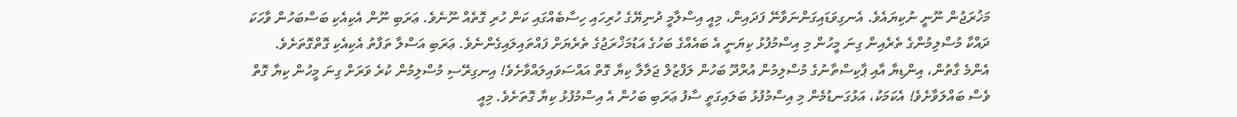މަޚުރަޖުން ނޫނީ ނުކިޔައެވެ. އެނގިވަޑައިގަންނަވާނޭ ފަދައިން، މިއީ އިސްލާމީ ދުނިޔޭގެ ހުރިހައި ހިސާބެއްގައި ކަން ހުރި ގޮތެއް ނޫނެވެ. ޢަރަބި ނޫން އެކިއެކި ބަސްބަހުން ވާހަކަ ދައްކާ މުސްލިމުންގެ ތެރެއިން ގިނަ މީހުން މި އިސްމުފުޅު ކިޔަނީ އެ ބައެއްގެ ބަހުގެ އަޑުމަޚްރަޖުގެ ތެރެޔަށް ފައްތައިލައިގެންނެވެ. ޢަރަބި އަސްލާ ތަފާތު އެކިއެކި ގޮތްގޮތަށެވެ. އެންމެ ގާތުން، އިންޑިޔާ އާއި ޕާކިސްތާނުގެ މުސްލިމުން އުރްދޫ ބަހުން ލަފްޒުލް ޖަލާލާ ކިޔާ ގޮތް އައްސަވައިލައްވާށެވެ! އިނގިރޭސި މުސްލިމުން ކުރެ ވަރަށް ގިނަ މީހުން ކިޔާ ގޮތް ވެސް ބައްލަވާށެވެ! އެކަމަކު، އަޅުގަނޑުމެން މި އިސްމުފުޅު ބަލައިގަތީ ސާފު ޢަރަބި ބަހުން އެ އިސްމުފުޅު ކިޔާ ގޮތަށެވެ. މިއީ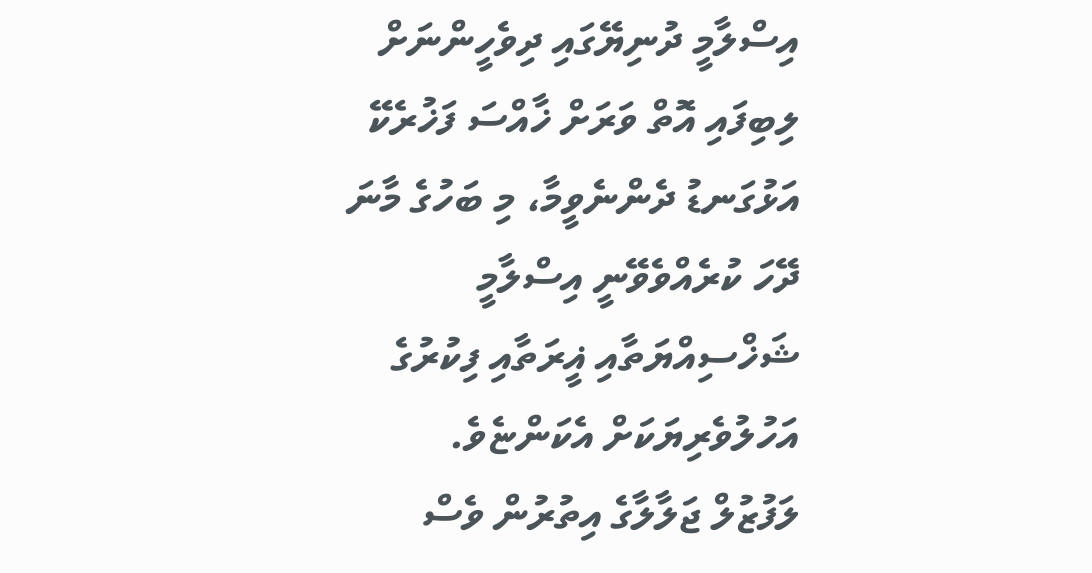އިސްލާމީ ދުނިޔޭގައި ދިވެހީންނަށް ލިބިފައި އޮތް ވަރަށް ޚާއްސަ ފަޚުރެކޭ އަޅުގަނޑު ދެންނެވީމާ، މި ބަހުގެ މާނަ ދޭހަ ކުރެއްވެވޭނީ އިސްލާމީ ޝަޚްސިއްޔަތާއި ޣީރަތާއި ފިކުރުގެ އަހުލުވެރިޔަކަށް އެކަންޏެވެ.
ލަފުޒުލް ޖަލާލާގެ އިތުރުން ވެސް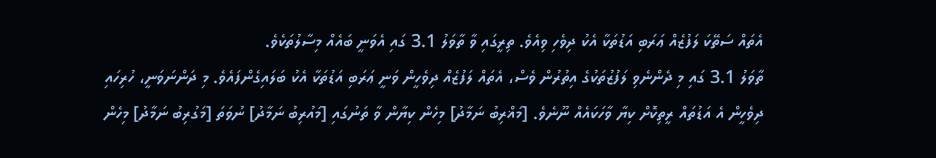އެތައް ސަތޭކަ ލަފުޒެއް ޢަރަބި އަޑުތަކާ އެކު ދިވެހި ވިއެވެ. ތިރީގައި ވާ ތާވަލު 3.1 ގައި އެވަނީ ބައެއް މިސާލުތަކެވެ.
ތާވަލު 3.1 ގައި މި ދެންނެވި ލަފުޒުތަކުގެ އިތުރުން ވެސް، އެތައް ލަފުޒެއް ދިވެހީން ވަނީ ޢަރަބި އަޑުތަކާ އެކު ބަލައިގެންފައެވެ. މި ދަންނަވަނީ، ހުރިހައި ދިވެހީން އެ އަޑުތައް ރީތިކޮށް ކިޔާ ވާހަކައެއް ނޫނެވެ. [މަޣްރިބު ނަމާދު] މިހެން ކިޔާން ވާ ތަނުގައި [މައުރިބު ނަމާދު] ނުވަތަ [މަގުރިބު ނަމާދު] މިހެން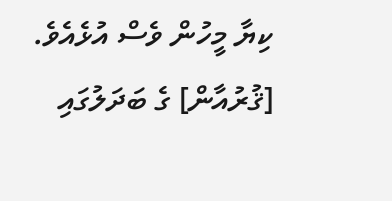ކިޔާ މީހުން ވެސް އުޅެއެވެ. [ޤުރުއާން] ގެ ބަދަލުގައި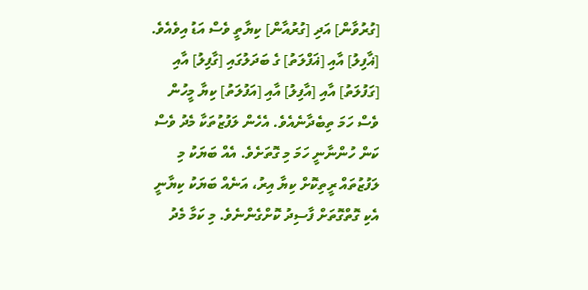[ގުރުވާން] އަދި [ގުރުއާން] ކިޔާތީ ވެސް އަޑު އިވެއެވެ. [ޣާފިލު] އާއި [ޣަފްލަތު] ގެ ބަދަލުގައި [ގާފިލު] އާއި [ގަފުލަތު] އާއި [އާފިލު] އާއި [އަފުލަތު] ކިޔާ މީހުން ވެސް ހަމަ ތިބެދާނެއެވެ. އެހެން ލަފުޒުތަކާ މެދު ވެސް ކަން ހުންނާނީ ހަމަ މި ގޮތަށެވެ. އެއް ބަޔަކު މި ލަފުޒުތައް ރީތިކޮށް ކިޔާ އިރު، އަނެއް ބަޔަކު ކިޔާނީ އެކި ގޮތްގޮތަށް ފާސިދު ކޮށްގެންނެވެ. މި ކަމާ މެދު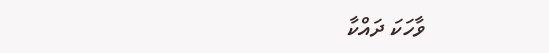ވާހަކަ ދައްކާ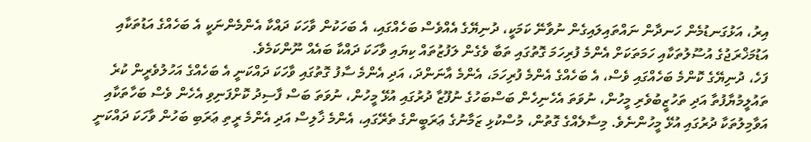އިރު، އަޅުގަނޑުމެން ހަނދާން ނައްތައިލައިގެން ނުވާނޭ ކަމަކީ، ދުނިޔޭގެ އެއްވެސް ބަހެއްގައި، އެ ބަހަކުން ވާހަކަ ދައްކާ އެންމެންނަކީ އެ ބަހެއްގެ އަޑުތަކާއި އަޑުމަޚްރަޖުގެ އުސޫލުތަކާއި ހަމަތަކަށް އެންމެ ފުރިހަމަ ގޮތުގައި ތަބާ ވެގެން ލަފުޒުތައް ކިޔައި ވާހަކަ ދައްކާ ބައެއް ނޫންކަމެވެ.
ފަހެ، ދުނިޔޭގެ ކޮންމެ ބަހެއްގައި ވެސް، އެ ބަހެއްގެ އެންމެ ފުރިހަމަ، އެންމެ އާނަންދަ، އަދި އެންމެ ސާފު ގޮތުގައި ވާހަކަ ދައްކަނީ އެ ބަހެއްގެ އަހުލުވެރީން ކުރެ ތައުލީމުޔާފުތާ އަދި ތަހުޒީބުވެރި މީހުން، ނުވަތަ އެހެނިހެން ބަސްބަހުގެ ނުފޫޒާ ދުރުގައި އުޅޭ މީހުން، ނުވަތަ ބަސް ފާސިދު ކޮށްފަނިވި އެހެން ވެސް ބަހާތަކާއި އަވާމިލުތަކާ ދުރުގައި އުޅޭ މީހުންނެވެ. މިސާލެއްގެ ގޮތުން، މުސްކުޅި ޒަމާނުގެ ޢަރަބީންގެ ތެރޭގައި، އެންމެ ޚާލިސް އަދި އެންމެ ރީތި ޢަރަބި ބަހުން ވާހަކަ ދައްކަނީ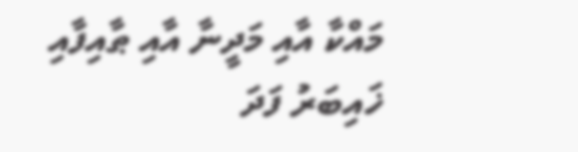މައްކާ އާއި މަދީނާ އާއި ޠާއިފާއި ޚައިބަރު ފަދަ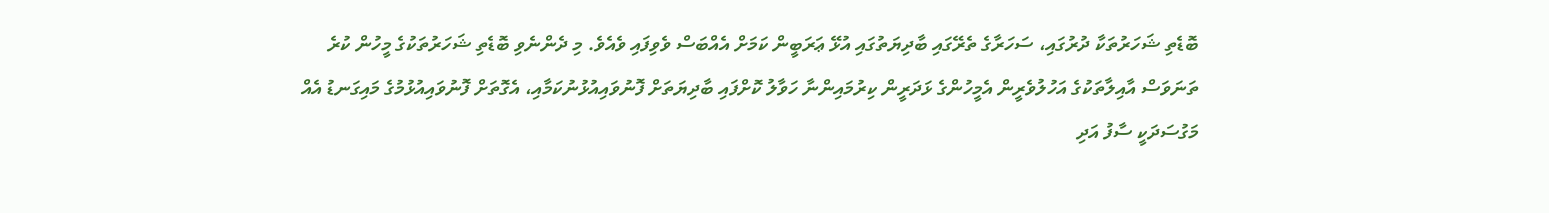ބޮޑެތި ޝަހަރުތަކާ ދުރުގައި، ސަހަރާގެ ތެރޭގައި ބާދިޔަތުގައި އުޅޭ ޢަރަބީން ކަމަށް އެއްބަސް ވެވިފައި ވެއެވެ. މި ދެންނެވި ބޮޑެތި ޝަހަރުތަކުގެ މީހުން ކުރެ ތަނަވަސް އާއިލާތަކުގެ އަހުލުވެރީން އެމީހުންގެ ޅަދަރީން ކިރުމައިންނާ ހަވާލު ކޮށްފައި ބާދިޔަތަށް ފޮނުވައިއުޅުނުކަމާއި، އެގޮތަށް ފޮނުވައިއުޅުމުގެ މައިގަނޑު އެއް މަގުސަދަކީ ސާފު އަދި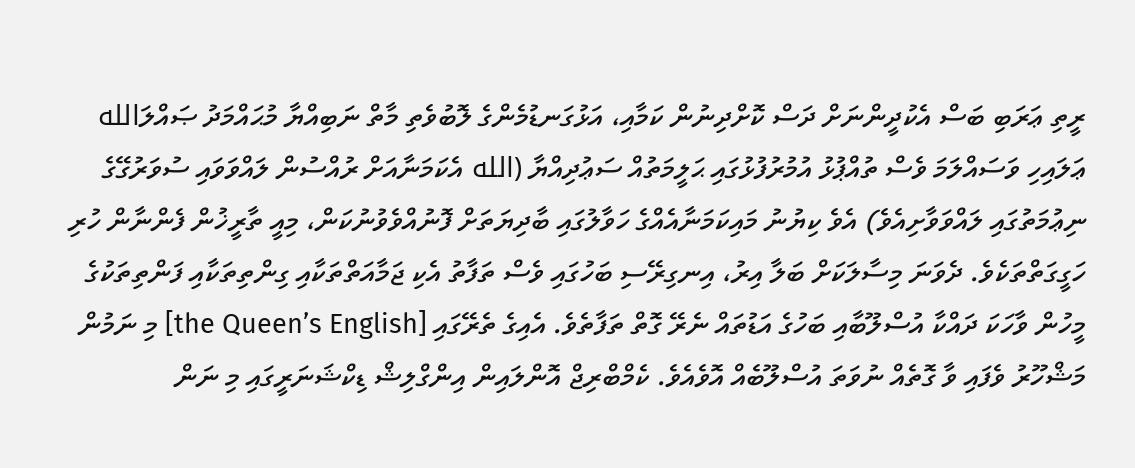ރީތި ޢަރަބި ބަސް އެކުދީންނަށް ދަސް ކޮށްދިނުން ކަމާއި، އަޅުގަނޑުމެންގެ ލޮބުވެތި މާތް ނަބިއްޔާ މުޙައްމަދު ޞައްލަالله ޢަލައިހި ވަސައްލަމަ ވެސް ތުއްޕުޅު އުމުރުފުޅުގައި ޙަލީމަތުއް ސަޢުދިއްޔާ (الله އެކަމަނާއަށް ރުއްސުން ލައްވަވައި ސުވަރުގޭގެ ނިޢުމަތުގައި ލައްވަވާށިއެވެ) އެވެ ކިޔުނު މައިކަމަނާއެއްގެ ހަވާލުގައި ބާދިޔަތަށް ފޮނުއްވެވުނުކަން، މިއީ ތާރީޚުން ފެންނާން ހުރި ހަގީގަތްތަކެވެ. ދެވަނަ މިސާލަކަށް ބަލާ އިރު، އިނގިރޭސި ބަހުގައި ވެސް ތަފާތު އެކި ޖަމާއަތްތަކާއި ގިންތިތަކާއި ފަންތިތަކުގެ މީހުން ވާހަކަ ދައްކާ އުސްލޫބާއި ބަހުގެ އަޑުތައް ނެރޭ ގޮތް ތަފާތެވެ. އެއިގެ ތެރޭގައި [the Queen’s English] މި ނަމުން މަޝްހޫރު ވެފައި ވާ ގޮތެއް ނުވަތަ އުސްލޫބެއް އޮވެއެވެ. ކެމްބްރިޖް އޮންލައިން އިންގްލިޝް ޑިކްޝަނަރީގައި މި ނަން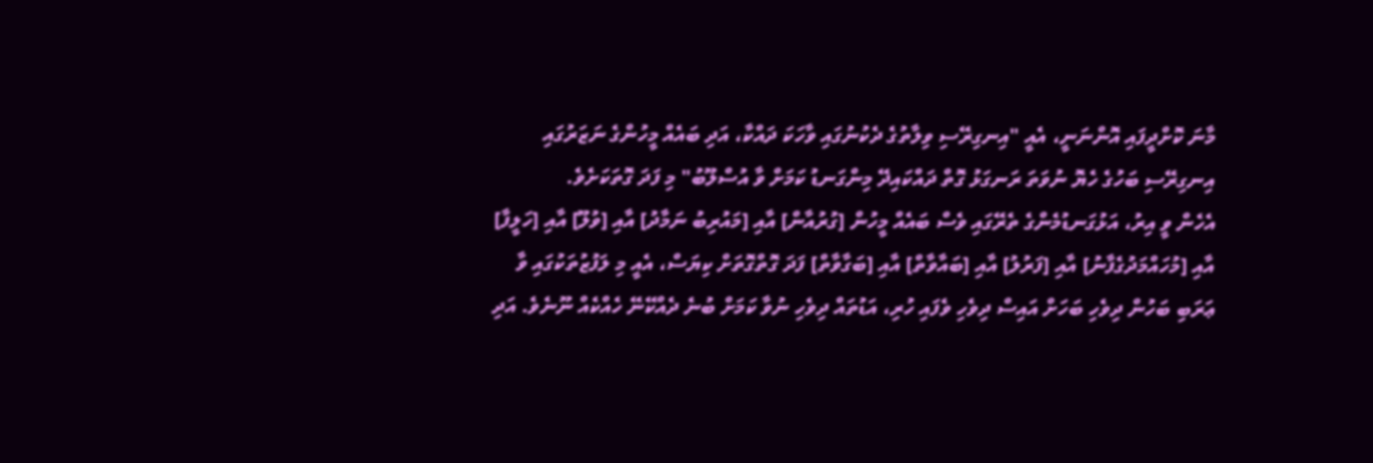މާނަ ކޮށްދީފައި އޮންނަނީ، އެއީ "އިނގިރޭސި ވިލާތުގެ ދެކުނުގައި ވާހަކަ ދައްކާ، އަދި ބައެއް މީހުންގެ ނަޒަރުގައި އިނގިރޭސި ބަހުގެ ހެޔޮ ނުވަތަ ރަނގަޅު ގޮތް ދައްކައިދޭ މިންގަނޑު ކަމަށް ވާ އުސްލޫބު" މި ފަދަ ގޮތަކަށެވެ.
އެހެން ވީ އިރު، އަޅުގަނޑުމެންގެ ތެރޭގައި ވެސް ބައެއް މީހުން [ގުރުއާން] އާއި [މައުރިބު ނަމާދު] އާއި [ވުލޫ] އާއި [ހަލީފާ] އާއި [މުހައްމަދުގެފާނު] އާއި [ފަރުލު] އާއި [ބައާވާތް] އާއި [ބަގާވާތް] ފަދަ ގޮތްގޮތަށް ކިޔަސް، އެއީ މި ލަފުޒުތަކުގައި ވާ ޢަރަބި ބަހުން ދިވެހި ބަހަށް އައިސް ދިވެހި ވެފައި ހުރި، އަޑުތައް ދިވެހި ނުވާ ކަމަށް ބުނެ ދެއްކޭނޭ ހެއްކެއް ނޫނެވެ. އަދި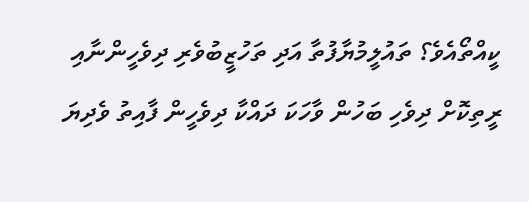ކީއްތޯއެވެ؟ ތައުލީމުޔާފުތާ އަދި ތަހުޒީބުވެރި ދިވެހީންނާއި ރީތިކޮށް ދިވެހި ބަހުން ވާހަކަ ދައްކާ ދިވެހީން ފާއިތު ވެދިޔަ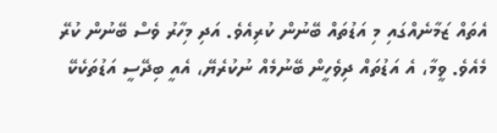އެތައް ޒަމާނެއްގައި މި އަޑުތައް ބޭނުން ކުރިއެވެ. އަދި މިހާރު ވެސް ބޭނުން ކުރޭ މެއެވެ. ވީމާ، އެ އަޑުތައް ދިވެހީން ބޭނުމެއް ނުކުރެޔޭ، އެއީ ބިދޭސީ އަޑުތަކެކޭ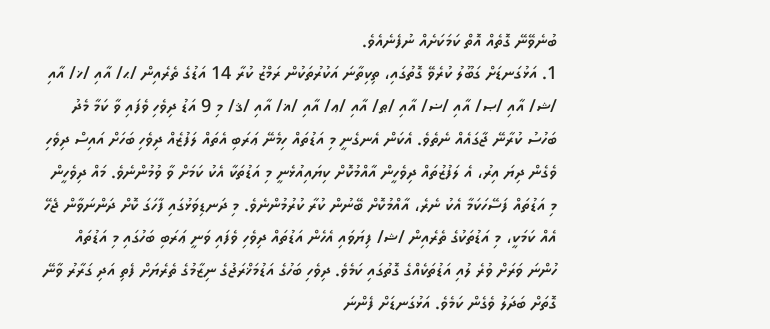ބުނެވޭނޭ ގޮތެއް އޮތް ކަމަކަށެއް ނުފެނެއެވެ.
1. އަޅުގަނޑަށް ގަބޫލު ކުރެވޭ ގޮތުގައި، ތިކިތާނަ އަކުރުތަކުން ރަމްޒު ކުރާ 14 އަޑުގެ ތެރެއިން /ޙ/ އާއި /ޚ/ އާއި /ޝ/ އާއި /ޞ/ އާއި /ޟ/ އާއި /ޠ/ އާއި /ޢ/ އާއި /ޣ/ އާއި /ޤ/ މި 9 އަޑު ދިވެހި ވެފައި ވާ ކަމާ މެދު ބަހުސު ކުރާނޭ ޖާގައެއް ނެތެވެ. އެކަން އެނގެނީ މި އަޑުތައް ހިމެނޭ ޢަރަބި އެތައް ލަފުޒެއް ދިވެހި ބަހަށް އައިސް ދިވެހި ވެގެން ދިޔަ އިރު، އެ ލަފުޒުތައް ދިވެހީން އާއްމުކޮށް ކިޔައިއުޅެނީ މި އަޑުތަކާ އެކު ކަމަށް ވާ ވުމުންނެވެ. މައް ދިވެހީން މި އަޑުތައް ފަސޭހަކަމާ އެކު ނެރެ، އާއްމުކޮށް ބޭނުން ކުރާ ކުރުމުންނެވެ. މި ދަނޑިވަޅުގައި ފާހަގަ ކޮށް ދަންނަވާން ޖެހޭ އެއް ކަމަކީ، މި އަޑުތަކުގެ ތެރެއިން /ޝ/ ފިޔަވައި އެހެން އަޑުތައް ދިވެހި ވެފައި ވަނީ ޢަރަބި ބަހުގައި މި އަޑުތައް ހުންނަ ވަރަށް ވުރެ ލުއި އަޑުތަކެއްގެ ގޮތުގައި ކަމެވެ. ދިވެހި ބަހުގެ އަޑުމަޚްރަޖުގެ ނިޒާމުގެ ތެރެޔަށް ފެތި އަދި ގަރާރު ވާނޭ ގޮތަށް ބަދަލު ވެގެން ކަމެވެ. އަޅުގަނޑަށް ފެންނަ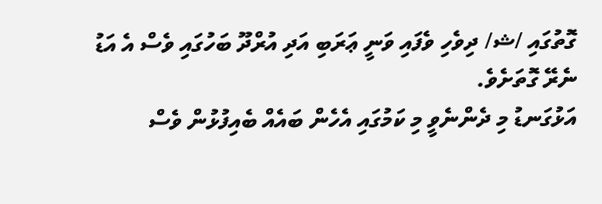ގޮތުގައި /ޝ/ ދިވެހި ވެފައި ވަނީ ޢަރަބި އަދި އުރްދޫ ބަހުގައި ވެސް އެ އަޑު ނެރޭ ގޮތަށެވެ.
އަޅުގަނޑު މި ދެންނެވީ މި ކަމުގައި އެހެން ބައެއް ބެއިފުޅުން ވެސް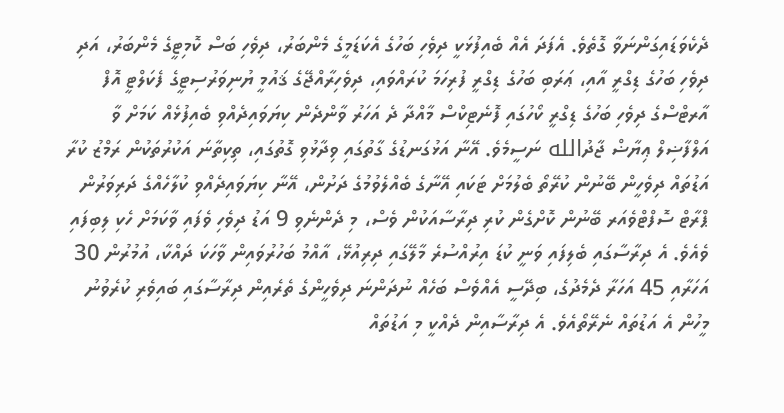ދެކެވަޑައިގަންނަވާ ގޮތެވެ. އެފަދަ އެއް ބެއިފުޅަކީ ދިވެހި ބަހުގެ އެކަޑަމީގެ މެންބަރު، ދިވެހި ބަސް ކޮމިޓީގެ މެންބަރު، އަދި ދިވެހި ބަހުގެ ޑިގްރީ އާއި، ޢަރަބި ބަހުގެ ޑިގްރީ ފުރިހަމަ ކުރައްވައި، ދިވެހިރާއްޖޭގެ ޤައުމީ ޔުނިވަރުސިޓީގެ ފެކަލްޓީ އޮފް އާރޓްސްގެ ދިވެހި ބަހުގެ ޑިގްރީ ކޯހުގައި ފޮނެޓިކްސް މާއްދާ ދެ އަހަރު ވާންދެން ކިޔަވައިދެއްވި ބެއިފުޅެއް ކަމަށް ވާ އަލްފާޟިލް ޢިޔާޟް ޖާދުالله ނަސީމެވެ. އޭނާ އަޅުގަނޑުގެ ގާތުގައި ވިދާޅުވި ގޮތުގައި، ތިކިތާނަ އަކުރުތަކުން ރަމްޒު ކުރާ އަޑުތައް ދިވެހީން ބޭނުން ކުރޭތޯ ބެލުމަށް ޓަކައި އޭނާގެ ބެއްލެވުމުގެ ދަށުން، އޭނާ ކިޔަވައިދެއްވި ކުލާހެއްގެ ދަރިވަރުން ޕްރާޓް ސޮފްޓްވެއަރ ބޭނުން ކޮށްގެން ކުރި ދިރާސާއަކުން ވެސް، މި ދެންނެވި 9 އަޑު ދިވެހި ވެފައި ވާކަމަށް ހެކި ލިބިފައި ވެއެވެ. އެ ދިރާސާގައި ބެލިފައި ވަނީ ކުޑަ އިރުއްސުރެ މާލޭގައި ދިރިއުޅޭ، އާއްމު ބަހުރުވައިން ވާހަކަ ދައްކާ، އުމުރުން 30 އަހަރާއި 45 އަހަރާ ދެމެދުގެ، ބިދޭސީ އެއްވެސް ބަހެއް ނުދަންނަ ދިވެހީންގެ ތެރެއިން ދިރާސާގައި ބައިވެރި ކުރެވުނު މީހުން އެ އަޑުތައް ނެރޭތޯއެވެ. އެ ދިރާސާއިން ދެއްކީ މި އަޑުތައް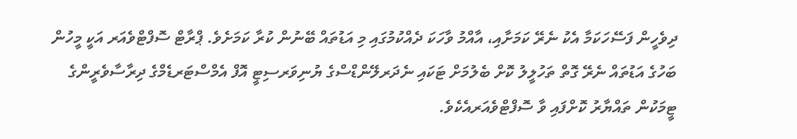ދިވެހީން ފަސޭހަކަމާ އެކު ނެރޭ ކަމަށާއި، އާއްމު ވާހަކަ ދެއްކުމުގައި މި އަޑުތައް ބޭނުން ކުރާ ކަމަށެވެ. ޕްރާޓް ސޮފްޓްވެއަރ އަކީ މީހުން ބަހުގެ އަޑުތައް ނެރޭ ގޮތް ތަހުލީލު ކޮށް ބެލުމަށް ޓަކައި ނެދަރލޭންޑްސްގެ ޔުނިވަރސިޓީ އޮފް އެމްސްޓަރޑެމްގެ ދިރާސާވެރީންގެ ޓީމަކުން ތައްޔާރު ކޮށްފައި ވާ ސޮފްޓްވެއަރއެކެވެ.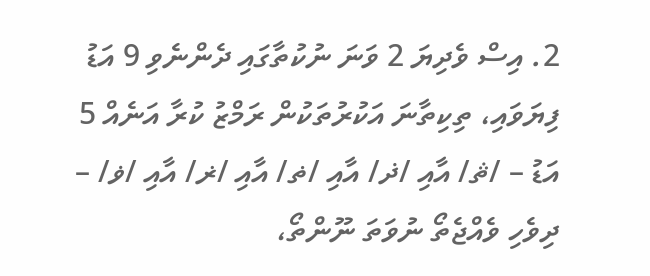2. އިސް ވެދިޔަ 2 ވަނަ ނުކުތާގައި ދެންނެވި 9 އަޑު ފިޔަވައި، ތިކިތާނަ އަކުރުތަކުން ރަމްޒު ކުރާ އަނެއް 5 އަޑު – /ޘ/ އާއި /ޛ/ އާއި /ޡ/ އާއި /ޜ/ އާއި /ޥ/ – ދިވެހި ވެއްޖެތޯ ނުވަތަ ނޫންތޯ،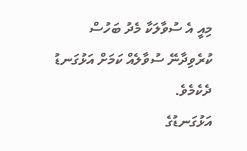މިއީ އެ ސުވާލަކާ މެދު ބަހުސް ކުރެވިދާނޭ ސުވާލެއް ކަމަށް އަޅުގަނޑު ދެކެމެވެ.
އަޅުގަނޑުގެ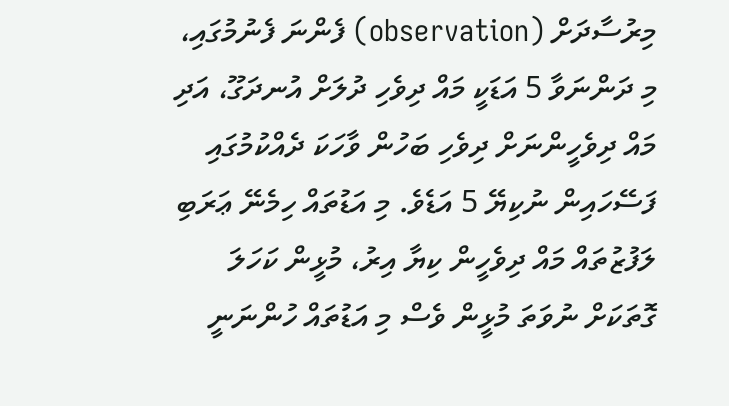މިރުސާދަށް (observation) ފެންނަ ފެނުމުގައި، މި ދަންނަވާ 5 އަޑަކީ މައް ދިވެހި ދުލަށް އުނދަގޫ، އަދި މައް ދިވެހީންނަށް ދިވެހި ބަހުން ވާހަކަ ދެއްކުމުގައި ފަސޭހައިން ނުކިޔޭ 5 އަޑެވެ. މި އަޑުތައް ހިމެނޭ ޢަރަބި ލަފުޒުތައް މައް ދިވެހީން ކިޔާ އިރު، މުޅީން ކަހަލަ ގޮތަކަށް ނުވަތަ މުޅީން ވެސް މި އަޑުތައް ހުންނަނީ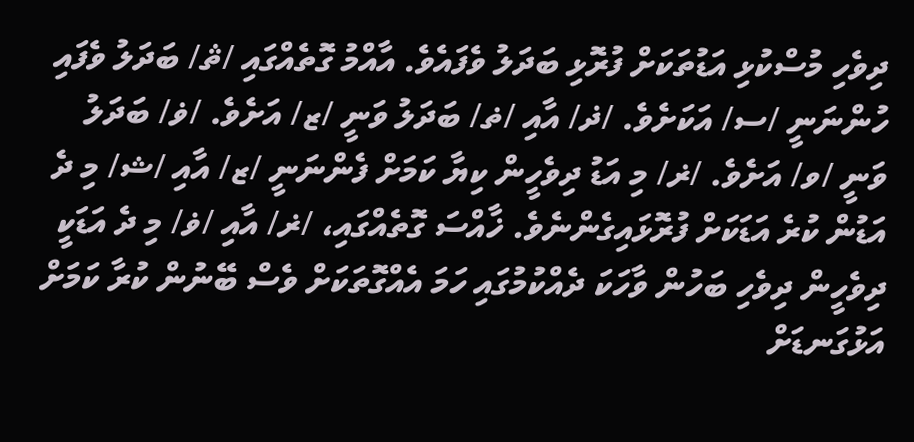ދިވެހި މުސްކުޅި އަޑުތަކަށް ފުރޮޅި ބަދަލު ވެފައެވެ. އާއްމު ގޮތެއްގައި /ޘ/ ބަދަލު ވެފައި ހުންނަނީ /ސ/ އަކަށެވެ. /ޛ/ އާއި /ޡ/ ބަދަލު ވަނީ /ޒ/ އަށެވެ. /ޥ/ ބަދަލު ވަނީ /ވ/ އަށެވެ. /ޜ/ މި އަޑު ދިވެހީން ކިޔާ ކަމަށް ފެންނަނީ /ޒ/ އާއި /ޝ/ މި ދެ އަޑުން ކުރެ އަޑަކަށް ފުރޮޅައިގެންނެވެ. ޚާއްސަ ގޮތެއްގައި، /ޜ/ އާއި /ޥ/ މި ދެ އަޑަކީ ދިވެހީން ދިވެހި ބަހުން ވާހަކަ ދެއްކުމުގައި ހަމަ އެއްގޮތަކަށް ވެސް ބޭނުން ކުރާ ކަމަށް އަޅުގަނޑަށް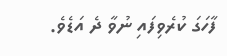ފާހަގަ ކުރެވިފައި ނުވާ ދެ އަޑެވެ.